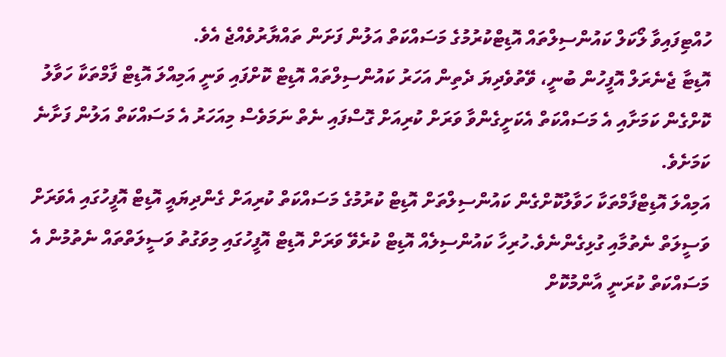ހުއްޓިފައިވާ ލޯކަލް ކައުންސިލްތައް އޮޑިޓްކުރުމުގެ މަސައްކަތް އަލުން ފަށަން ތައްޔާރުވެއްޖެ އެވެ.
އޮޑިޓާ ޖެނެރަލް އޮފީހުން ބުނީ، ވޭތުވެދިޔަ ދެތިން އަހަރު ކައުންސިލްތައް އޮޑިޓް ކޮށްފައި ވަނީ އަމިއްލަ އޮޑިޓް ފާމްތަކާ ހަވާލު ކޮށްގެން ކަމަށާއި އެ މަސައްކަތް އެކަށީގެންވާ ވަރަށް ކުރިއަށް ގޮސްފައި ނެތް ނަމަވެސް މިއަހަރު އެ މަސައްކަތް އަލުން ފަށާނެ ކަމަށެވެ.
އަމިއްލަ އޮޑިޓްފާމްތަކާ ހަވާލުކޮށްގެން ކައުންސިލްތަށް އޮޑިޓް ކުރުމުގެ މަސައްކަތް ކުރިއަށް ގެންދިޔައީ އޮޑިޓް އޮފީހުގައި އެވަރަށް ވަސީލަތް ނެތުމާއި ގުޅިގެންނެވެ.ހުރިހާ ކައުންސިލެއް އޮޑިޓް ކުރެވޭ ވަރަށް އޮޑިޓް އޮފީހުގައި މިވަގުތު ވަސީލަތްތައް ނެތުމުން އެ މަސައްކަތް ކުރަނީ އާންމުކޮށް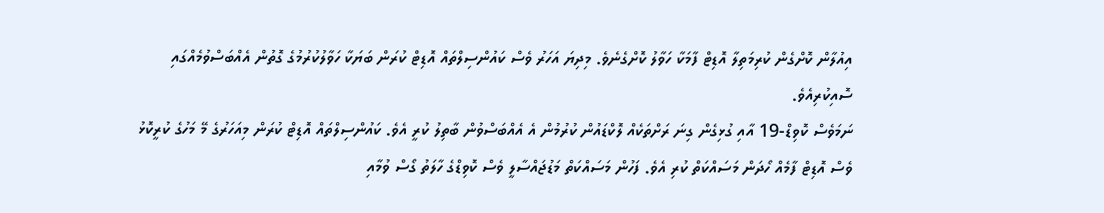އިއުލާން ކޮށްގެން ކުރިމަތިލާ އޮޑިޓް ފާމަކާ ހަވާލު ކޮށްގެނެވެ. މިދިޔަ އަހަރު ވެސް ކައުންސިލްތައް އޮޑިޓް ކުރަން ބަޔަކާ ހަވާލުކުރުމުގެ ގޮތުން އެއްބަސްވުމެއްގައި ސޮއިކުރިއެވެ.
ނަމަވެސް ކޮވިޑް-19 އާއި ގުޅިގެން ގިނަ ރަށްތަކެއް ލޮކްޑައުން ކުރުމުން އެ އެއްބަސްވުން ބާތިލު ކުރީ އެވެ. ކައުންސިލްތައް އޮޑިޓް ކުރަން މިއަހަރުގެ މޭ މަހުގެ ކުރީކޮޅު ވެސް އޮޑިޓް ފާމެއް ހޯދަން މަސައްކަތް ކުރި އެވެ. ފަހުން މަސައްކަތް މަޑުޖައްސާލީ ވެސް ކޮވިޑްގެ ހާލަތު ގޯސް ވުމާއި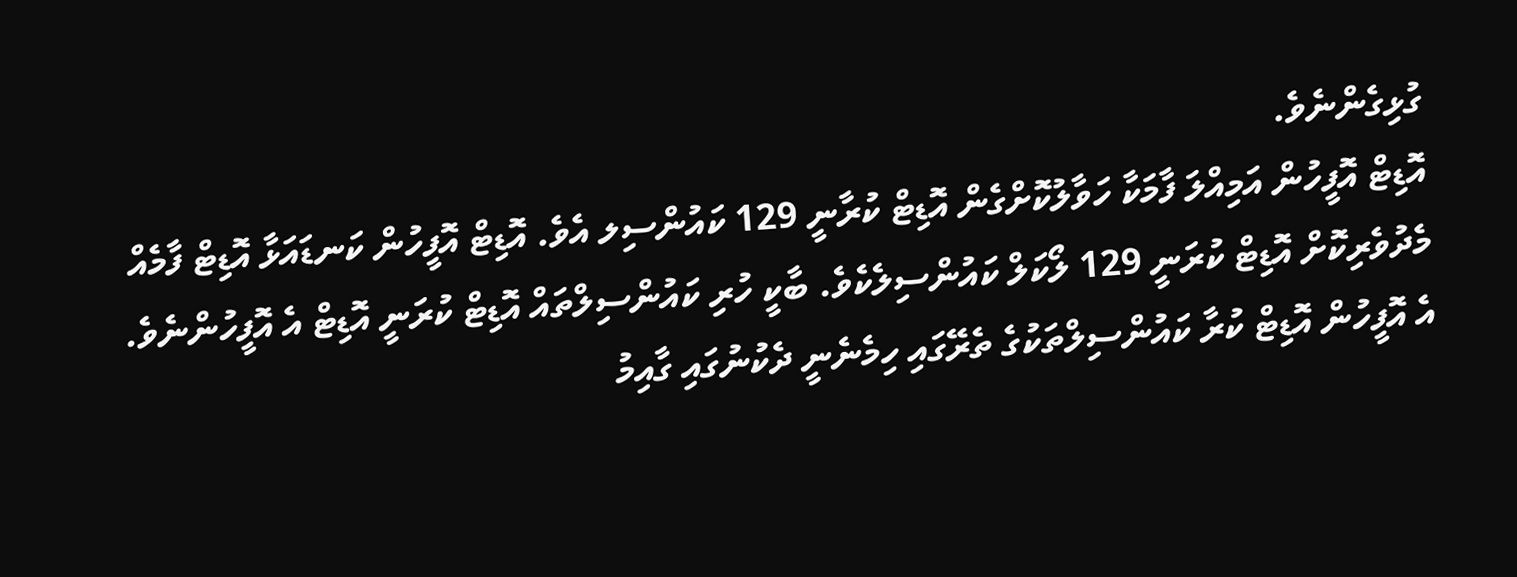ގުޅިގެންނެވެ.
އޮޑިޓް އޮފީހުން އަމިއްލަ ފާމަކާ ހަވާލުކޮށްގެން އޮޑިޓް ކުރާނީ 129 ކައުންސިލ އެވެ. އޮޑިޓް އޮފީހުން ކަނޑައަޅާ އޮޑިޓް ފާމެއް މެދުވެރިކޮށް އޮޑިޓް ކުރަނީ 129 ލޯކަލް ކައުންސިލެކެވެ. ބާކީ ހުރި ކައުންސިލްތައް އޮޑިޓް ކުރަނީ އޮޑިޓް އެ އޮފީހުންނެވެ. އެ އޮފީހުން އޮޑިޓް ކުރާ ކައުންސިލްތަކުގެ ތެރޭގައި ހިމެނެނީ ދެކުނުގައި ގާއިމު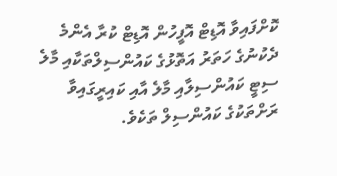ކޮށްފައިވާ އޮޑިޓް އޮފީހުން އޮޑިޓް ކުރާ އެންމެ ދެކުނުގެ ހަތަރު އަތޮޅުގެ ކައުންސިލްތަކާއި މާލެ ސިޓީ ކައުންސިލާއި މާލެ އާއި ކައިރީގައިވާ ރަށްތަކުގެ ކައުންސިލް ތަކެވެ.